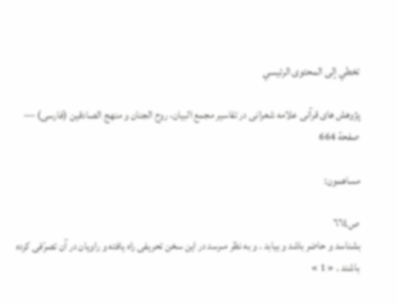تخطي إلى المحتوى الرئيسي

پژوهش هاى قرآنى علامه شعرانى در تفاسير مجمع البيان، روح الجنان و منهج الصادقين (فارسى) — صفحة 664

مساهمون:

ص٦٦٤
بشناسد و حاضر باشد و بيابد . و به نظر مىرسد در اين سخن تحريفى راه يافته و راويان در آن تصرّفى كرده باشند . « 1 »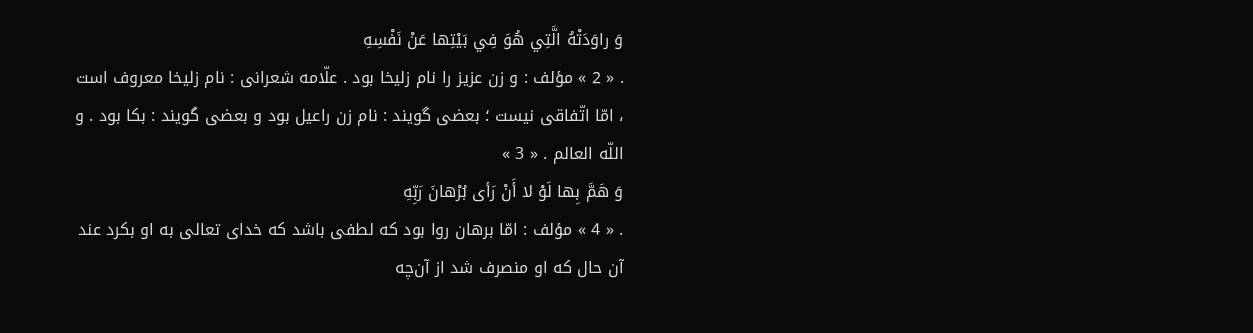وَ راوَدَتْهُ الَّتِي هُوَ فِي بَيْتِها عَنْ نَفْسِهِ
. « 2 » مؤلف : و زن عزيز را نام زليخا بود . علّامه شعرانى : نام زليخا معروف است ، امّا اتّفاقى نيست ؛ بعضى گويند : نام زن راعيل بود و بعضى گويند : بكا بود . و اللّه العالم . « 3 »
وَ هَمَّ بِها لَوْ لا أَنْ رَأى بُرْهانَ رَبِّهِ
. « 4 » مؤلف : امّا برهان روا بود كه لطفى باشد كه خداى تعالى به او بكرد عند آن حال كه او منصرف شد از آن‌چه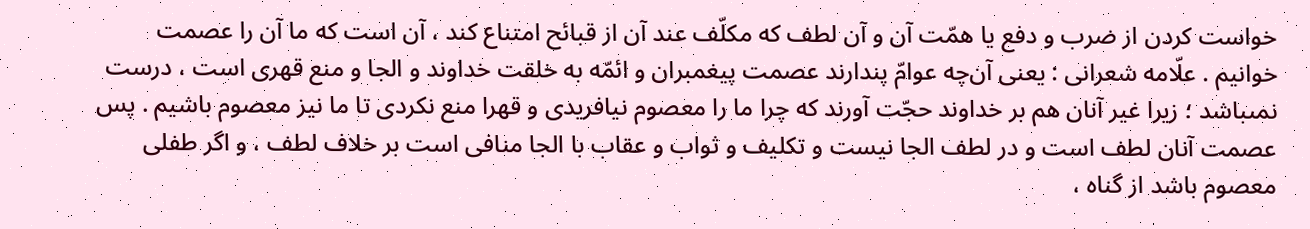خواست كردن از ضرب و دفع يا همّت آن و آن لطف كه مكلّف عند آن از قبائح امتناع كند ، آن است كه ما آن را عصمت خوانيم . علّامه شعرانى : يعنى آن‌چه عوامّ پندارند عصمت پيغمبران و ائمّه به خلقت خداوند و الجا و منع قهرى است ، درست نمىباشد ؛ زيرا غير آنان هم بر خداوند حجّت آورند كه چرا ما را معصوم نيافريدى و قهرا منع نكردى تا ما نيز معصوم باشيم . پس عصمت آنان لطف است و در لطف الجا نيست و تكليف و ثواب و عقاب با الجا منافى است بر خلاف لطف ، و اگر طفلى معصوم باشد از گناه ،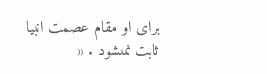براى او مقام عصمت انبيا ثابت نمىشود . «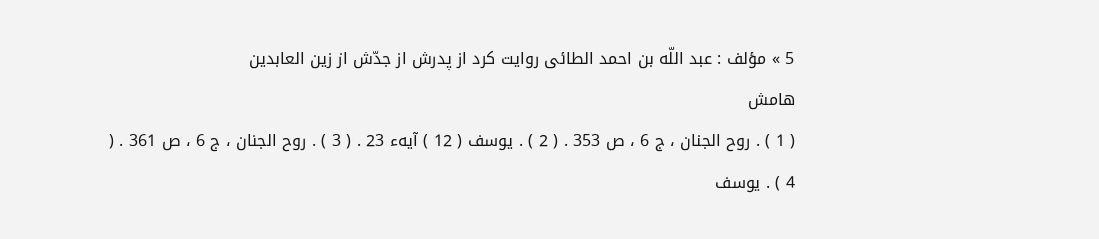5 » مؤلف : عبد اللّه بن احمد الطائى روايت كرد از پدرش از جدّش از زين العابدين
هامش
( 1 ) . روح الجنان ، ج 6 ، ص 353 . ( 2 ) . يوسف ( 12 ) آيهء 23 . ( 3 ) . روح الجنان ، ج 6 ، ص 361 . ( 4 ) . يوسف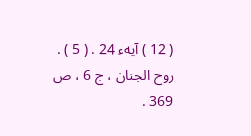( 12 ) آيهء 24 . ( 5 ) . روح الجنان ، ج 6 ، ص 369 .